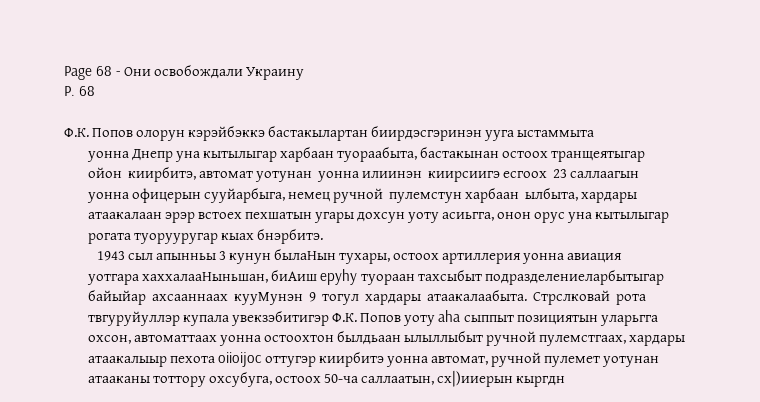Page 68 - Они освобождали Украину
P. 68

Ф.К. Попов олорун кэрэйбэккэ бастакылартан биирдэсгэринэн ууга ыстаммыта
        уонна Днепр уна кытылыгар харбаан туораабыта, бастакынан остоох транщеятыгар
        ойон  киирбитэ, автомат уотунан  уонна илиинэн  киирсиигэ есгоох  23 саллаагын
        уонна офицерын сууйарбыга, немец ручной  пулемстун харбаан  ылбыта, хардары
        атаакалаан эрэр встоех пехшатын угары дохсун уоту асиьгга, онон орус уна кытылыгар
        рогата туорууругар кыах бнэрбитэ.
           1943 сыл апынньы 3 кунун былаНын тухары, остоох артиллерия уонна авиация
        уотгара хаххалааНыньшан, биАиш epyhy туораан тахсыбыт подразделениеларбытыгар
        байыйар  ахсааннаах  кууМунэн  9  тогул  хардары  атаакалаабыта.  Стрслковай  рота
        твгуруйуллэр купала увекзэбитигэр Ф.К. Попов уоту aha сыппыт позициятын уларьгга
        охсон, автоматтаах уонна остоохтон былдьаан ылыллыбыт ручной пулемстгаах, хардары
        атаакалыыр пехота oiioijoc оттугэр киирбитэ уонна автомат, ручной пулемет уотунан
        атааканы тоттору охсубуга, остоох 50-ча саллаатын, сх|)ииерын кыргдн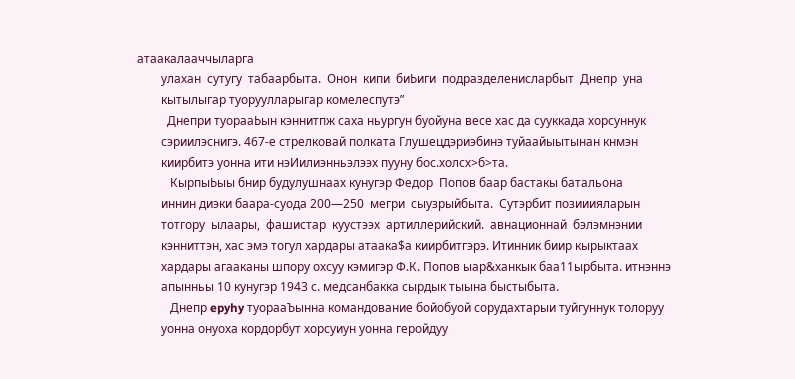атаакалааччыларга
        улахан  сутугу  табаарбыта.  Онон  кипи  биЬиги  подразделенисларбыт  Днепр  уна
        кытылыгар туоруулларыгар комелеспутэ”
          Днепри туорааЬын кэннитпж саха ньургун буойуна весе хас да сууккада хорсуннук
        сэриилэснигэ. 467-е стрелковай полката Глушецдэриэбинэ туйаайыытынан кнмэн
        киирбитэ уонна ити нэИилиэнньэлээх пууну бос.холсх>б>та.
           КырпыЬыы бнир будулушнаах кунугэр Федор  Попов баар бастакы батальона
        иннин диэки баара-суода 200—250  мегри  сыузрыйбыта.  Сутэрбит позииияларын
        тотгору  ылаары,  фашистар  куустээх  артиллерийский.  авнационнай  бэлэмнэнии
        кэнниттэн, хас эмэ тогул хардары атаака$а киирбитгэрэ. Итинник биир кырыктаах
        хардары агааканы шпору охсуу кэмигэр Ф.К. Попов ыар&ханкык баа11ырбыта. итнэннэ
        апынньы 10 кунугэр 1943 с. медсанбакка сырдык тыына быстыбыта.
           Днепр epyhy туорааЪынна командование бойобуой сорудахтарыи туйгуннук толоруу
        уонна онуоха кордорбут хорсуиун уонна геройдуу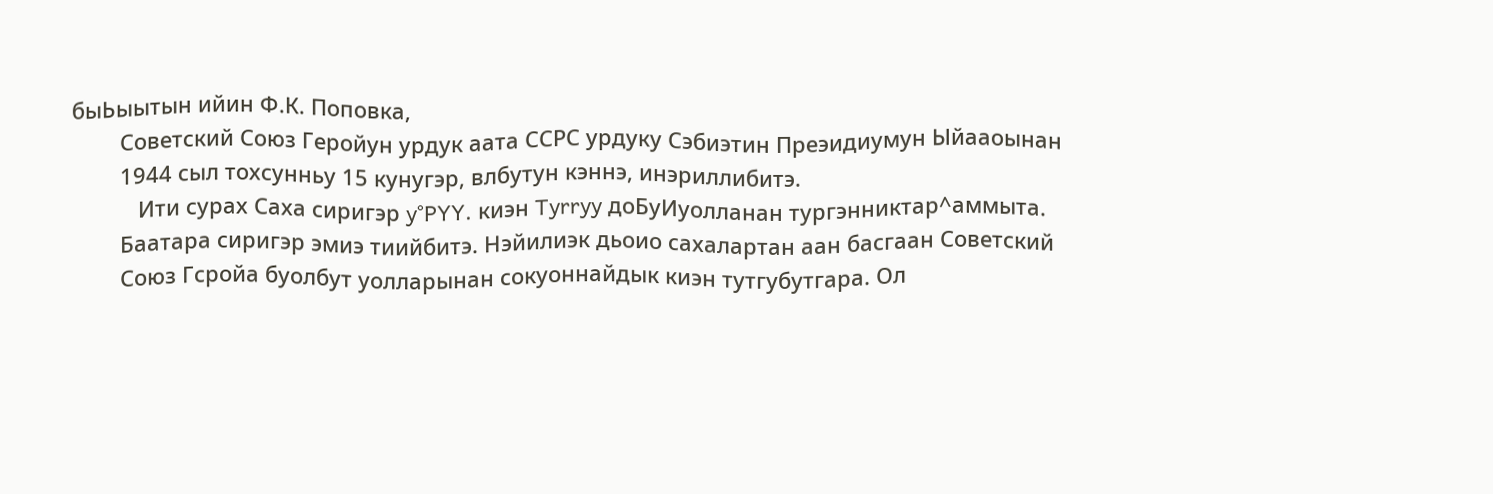быЬыытын ийин Ф.К. Поповка,
        Советский Союз Геройун урдук аата ССРС урдуку Сэбиэтин Преэидиумун Ыйааоынан
        1944 сыл тохсунньу 15 кунугэр, влбутун кэннэ, инэриллибитэ.
           Ити сурах Саха сиригэр y°PYY. киэн Tyrryy доБуИуолланан тургэнниктар^аммыта.
        Баатара сиригэр эмиэ тиийбитэ. Нэйилиэк дьоио сахалартан аан басгаан Советский
        Союз Гсройа буолбут уолларынан сокуоннайдык киэн тутгубутгара. Ол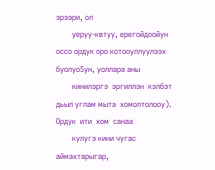эрээри, ол
        уеруу-квтуу, ерегойдоойун оссо ордук оро котооуллуулээх буолуо5ун, уоллара аны
        кинилэргэ  эргиллэн  кэлбэт дьыл углам мыта  хомолтолооу).  Ордук  ити  хом  санаа
        кулугэ кини чугас аймахтарыгар,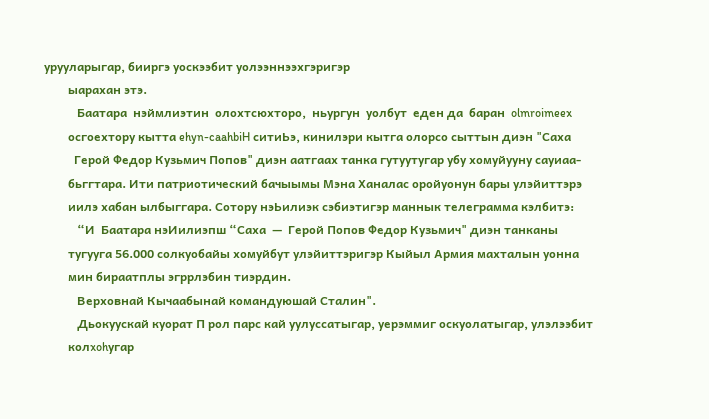урууларыгар, бииргэ уоскээбит уолээннээхгэригэр
        ыарахан этэ.
           Баатара  нэймлиэтин  олохтсюхторо,  ньургун  уолбут  еден да  баран  olmroimeex
        осгоехтору кытта ehyn-caahbiH ситиЬэ, кинилэри кытга олорсо сыттын диэн "Саха
          Герой Федор Кузьмич Попов" диэн аатгаах танка гутуутугар убу хомуйууну сауиаа-
        бьггтара. Ити патриотический бачыымы Мэна Ханалас оройуонун бары улэйиттэрэ
        иилэ хабан ылбыггара. Сотору нэЬилиэк сэбиэтигэр маннык телеграмма кэлбитэ:
           “И  Баатара нэИилиэпш “Саха  —  Герой Попов Федор Кузьмич" диэн танканы
        тугууга 56.000 солкуобайы хомуйбут улэйиттэригэр Кыйыл Армия махталын уонна
        мин бираатплы эгррлэбин тиэрдин.
           Верховнай Кычаабынай командуюшай Сталин".
           Дьокуускай куорат П рол парс кай уулуссатыгар, уерэммиг оскуолатыгар, улэлээбит
        колxohугар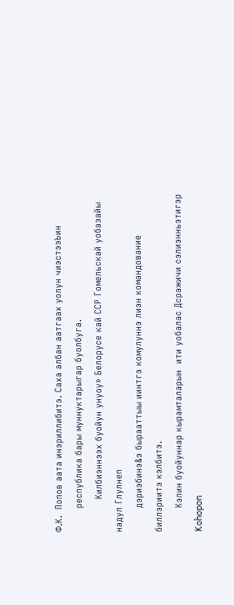Ф.К.  Попов аата инэриллибитэ. Саха албан аатгаах уолун чиэстээЬин
        республика бары муннуктарыгар буолбуга.
           Килбиэннээх буойун унуоу» Белорусе кай ССР Гомельскай уобазайы надул Глулнеп
        дэриэбинэ&э бырааттыы иинтгэ комулуннэ лиэн командование биллэриитэ кэлбитэ.
        Кэлин буойуннар кырамталарын  ити уобалас Дсражичи сэлиэнньэтигэр Kohopon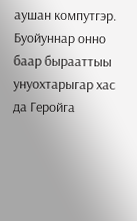аушан компутгэр.  Буойуннар онно баар бырааттыы унуохтарыгар хас да Геройга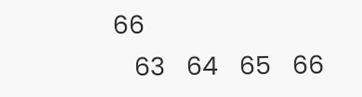66
   63   64   65   66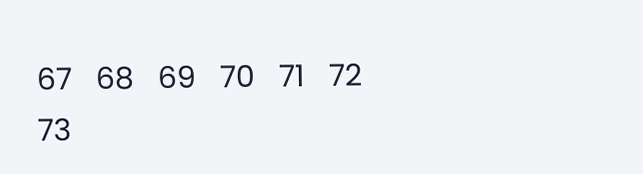67   68   69   70   71   72   73